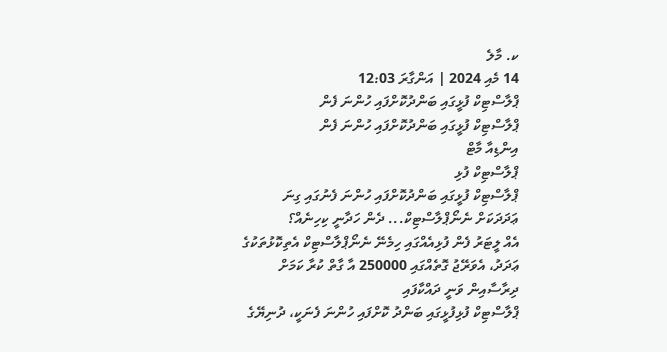ކ. މާލެ
14 މެއި 2024 | އަންގާރަ 12:03
ޕްލާސްޓިކް ފުޅީގައި ބަންދުކޮށްފައި ހުންނަ ފެން
ޕްލާސްޓިކް ފުޅީގައި ބަންދުކޮށްފައި ހުންނަ ފެން
އިންޑިއާ މާޓް
ޕްލާސްޓިކް ފުޅި
ޕްލާސްޓިކް ފުޅީގައި ބަންދުކޮށްފައި ހުންނަ ފެނުގައި ގިނަ ޢަދަދަކަށް ނެނޯޕްލާސްޓިކް... ދެން ހަދާނީ ކިހިނެއް؟
އެއް ލީޓަރު ފެން ފުޅިއެއްގައި ހިމެނޭ ނެނޯޕްލާސްޓިކް އެތިކޮޅުތަކުގެ ޢަދަދު، އެވަރޭޖު ގޮތެއްގައި 250000 އާ ގާތް ކުރާ ކަމަށް ދިރާސާއިން ވަނީ ދައްކާފައި
ޕްލާސްޓިކް ފުޅިފުޅީގައި ބަންދު ކޮށްފައި ހުންނަ ފެނަކީ، ދުނިޔޭގެ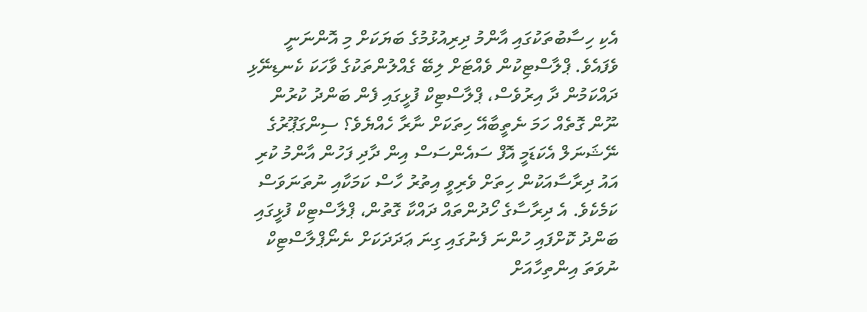އެކި ހިސާބުތަކުގައި އާންމު ދިރިއުޅުމުގެ ބަޔަކަށް މި އޮންނަނީ ވެފައެވެ. ޕްލާސްޓިކުން ވެއްޓަށް ލިބޭ ގެއްލުންތަކުގެ ވާހަކަ ކެނޑިނޭޅި ދައްކަމުން ދާ އިރުވެސް، ޕްލާސްޓިކް ފުޅީގައި ފެން ބަންދު ކުރުން ނޫން ގޮތެއް ހަމަ ނެތީބާއޭ ހިތަކަށް ނާރާ ހެއްޔެވެ؟ ސިންގަޕޫރުގެ ނޭޝަނަލް އެކަޑަމީ އޮފް ސައެންސަސް އިން ދާދި ފަހުން އާންމު ކުރި އައު ދިރާސާއަކުން ހިތަށް ވެރިވީ އިތުރު ހާސް ކަމަކާއި ނުތަނަވަސް ކަމެކެވެ. އެ ދިރާސާގެ ހޯދުންތައް ދައްކާ ގޮތުން، ޕްލާސްޓިކް ފުޅީގައި ބަންދު ކޮށްފައި ހުންނަ ފެނުގައި ގިނަ ޢަދަދަކަށް ނެނޯޕްލާސްޓިކް ނުވަތަ އިންތިހާއަށް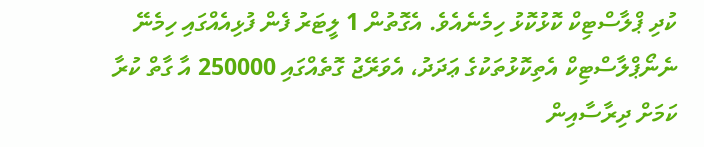ކުދި ޕްލާސްޓިކް ކޮޅުކޮޅު ހިމެނެއެވެ. އެގޮތުން 1 ލީޓަރު ފެން ފުޅިއެއްގައި ހިމެނޭ ނެނޯޕްލާސްޓިކް އެތިކޮޅުތަކުގެ ޢަދަދު، އެވަރޭޖު ގޮތެއްގައި 250000 އާ ގާތް ކުރާ ކަމަށް ދިރާސާއިން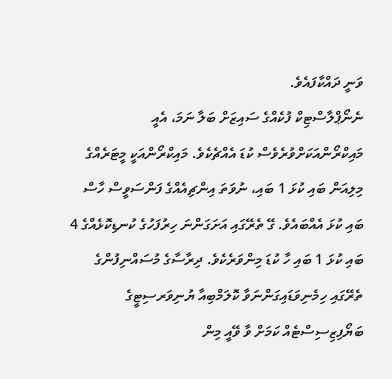ވަނީ ދައްކާފައެވެ.
ނެނޯޕްލާސްޓިކް ފުކެއްގެ ސައިޒަށް ބަލާ ނަމަ، އެއީ މައިކްރޯންއަކަށްވުރެވެސް ކުޑަ އެއްޗެކެވެ. މައިކްރޯންއަކީ މީޓަރެއްގެ މިލިއަން ބައި ކުޅަ 1 ބައި، ނުވަތަ އިންޗިއެއްގެ ފަންސަވީސް ހާސް ބައި ކުޅަ އެއްބައެވެ. ގޭ ތެރޭގައި އަށަގަންނަ ހިރުފަހުގެ ކުނޑިކޮޅެއްގެ 4 ބައި ކުޅަ 1 ބައި ހާ ކުޑަ މިންވަރެކެވެ. ދިރާސާގެ މުސައްނިފުންގެ ތެރޭގައި ހިމެނިވަޑައިގަންނަވާ ކޮލަމްބިއާ ޔުނިވަރސިޓީގެ ބަޔޯފިޒިސިސްޓެއް ކަމަށް ވާ ވޭއީ މިން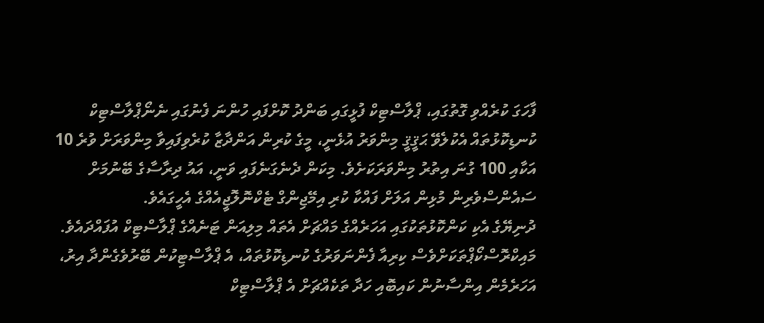ފާހަގަ ކުރެއްވި ގޮތުގައި، ޕްލާސްޓިކް ފުޅީގައި ބަންދު ކޮށްފައި ހުންނަ ފެނުގައި ނެނޯޕްލާސްޓިކް ކުނޑިކޮޅުތައް އެކުލެވޭ ޙަޤީޤީ މިންވަރު އުޅެނީ، މީގެ ކުރިން އަންދާޒާ ކުރެވިފައިވާ މިންވަރަށް ވުރެ 10 އަކާއި 100 ގުނަ އިތުރު މިންވަރަކަށެވެ. މިކަން ދެނެގަނެފައި ވަނީ، އައު ދިރާސާގެ ބޭނުމަށް ސައެންސްވެރިން މުޅިން އަލަށް ފައްކާ ކުރި އިމޭޖިންގް ޓެކްނޮލޮޖީއެއްގެ އެހީގައެވެ.
ދުނިޔޭގެ އެކި ކަންކޮޅުތަކުގައި އަހަރެއްގެ މައްޗަށް އެތައް މިލިއަން ޓަނެއްގެ ޕްލާސްޓިކް އުފައްދައެވެ. މައިކްރޮސްކޯޕްތަކަށްވެސް ކިރިއާ ފެންނަވަރުގެ ކުނޑިކޮޅުތައް، އެ ޕްލާސްޓިކުން ބޭރުވެގެންދާ އިރު، އަހަރެމެން އިންސާނުން ކައިބޮއި ހަދާ ތަކެއްޗަށް އެ ޕްލާސްޓިކް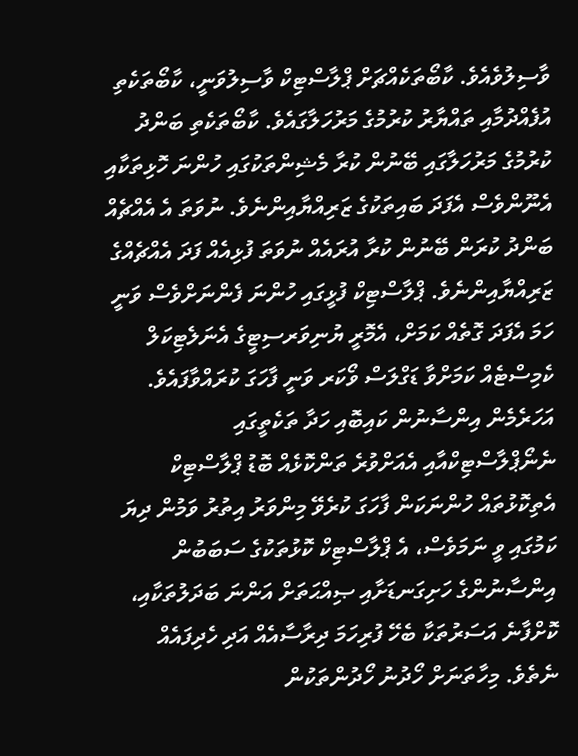ވާސިލުވެއެވެ. ކާބޯތަކެއްޗަށް ޕްލާސްޓިކް ވާސިލުވަނީ، ކާބޯތަކެތި އުފެއްދުމާއި ތައްޔާރު ކުރުމުގެ މަރުހަލާގައެވެ. ކާބޯތަކެތި ބަންދު ކުރުމުގެ މަރުހަލާގައި ބޭނުން ކުރާ މެޝިންތަކުގައި ހުންނަ ހޮޅިތަކާއި އެނޫންވެސް އެފަދަ ބައިތަކުގެ ޒަރިއްޔާއިންނެވެ. ނުވަތަ އެ އެއްޗެއް ބަންދު ކުރަން ބޭނުން ކުރާ އުރައެއް ނުވަތަ ފުޅިއެއް ފަދަ އެއްޗެއްގެ ޒަރިއްޔާއިންނެވެ. ޕްލާސްޓިކް ފުޅީގައި ހުންނަ ފެންނަށްވެސް ވަނީ ހަމަ އެފަދަ ގޮތެއް ކަމަށް، އެމޮރީ ޔުނިވަރސިޓީގެ އެނަލެޓިކަލް ކެމިސްޓެއް ކަމަށްވާ ޑަގްލަސް ވޯކަރ ވަނީ ފާހަގަ ކުރައްވާފައެވެ.
އަހަރެމެން އިންސާނުން ކައިބޮއި ހަދާ ތަކެތީގައި ނެނޯޕްލާސްޓިކްއާއި އެއަށްވުރެ ތަންކޮޅެއް ބޮޑު ޕްލާސްޓިކް އެތިކޮޅުތައް ހުންނަކަން ފާހަގަ ކުރެވޭ މިންވަރު އިތުރު ވަމުން ދިޔަ ކަމުގައި ވީ ނަމަވެސް، އެ ޕްލާސްޓިކް ކޮޅުތަކުގެ ސަބަބުން އިންސާނުންގެ ހަށިގަނޑަށާއި ޞިއްޙަތަށް އަންނަ ބަދަލުތަކާއި، ކޮށްފާނެ އަސަރުތަކާ ބެހޭ ފުރިހަމަ ދިރާސާއެއް އަދި ހެދިފައެއް ނެތެވެ. މިހާތަނަށް ހޯދުނު ހޯދުންތަކުން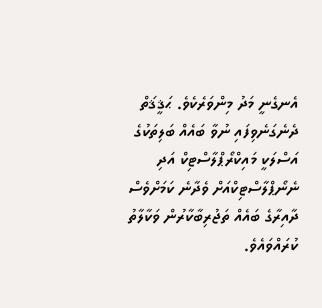އެނގެނީ މަދު މިންވަރެކެވެ. ޙަޤީޤަތް ދެނެގަނެވިފައި ނުވާ ބައެއް ބަލިތަކުގެ އަސްލަކީ މައިކްރޯޕްލާސްޓިކް އަދި ނެނޯޕްލާސްޓިކްއަށް ވެދާނެ ކަމަށްވެސް ދާއިރާގެ ބައެއް ތަޖުރިބާކާރުން ވަކާލާތު ކުރައްވައެވެ.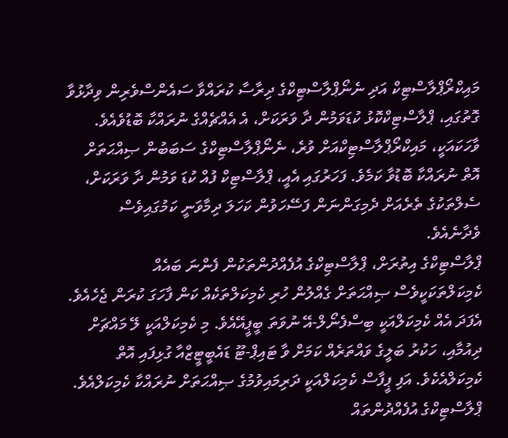މައިކްރޯޕްލާސްޓިކް އަދި ނެނޯޕްލާސްޓިކްގެ ދިރާސާ ކުރައްވާ ސައެންސްވެރިން ވިދާޅުވާ ގޮތުގައި، ޕްލާސްޓިކްކޮޅު ކުޑަވަމުން ދާ ވަރަކަށް، އެ އެއްޗެއްގެ ނުރައްކާ ބޮޑުވެއެވެ. ވާހަކައަކީ، މައިކްރޯޕްލާސްޓިކްއަށް ވުރެ، ނެނޯޕްލާސްޓިކްގެ ސަބަބުން ޞިއްޙަތަށް އޮތް ނުރައްކާ ބޮޑުވާ ކަމެވެ. ފަހަރުގައި އެއީ، ޕްލާސްޓިކް ފުއް ކުޑަ ވަމުން ދާ ވަރަކަށް، ސެލްތަކުގެ ތެރެއަށް ދެމިގަންނަން ފަސޭހަވުން ކަހަލަ ދިމާވަނީ ކަމުގައިވެސް ވެދާނެއެވެ.
ޕްލާސްޓިކްގެ އިތުރަށް، ޕްލާސްޓިކްގެ އުފެއްދުންތަކުން ފެންނަ ބައެއް ކެމިކަލްތަކަކީވެސް ޞިއްޙަތަށް ގެއްލުން ހުރި ކެމިކަލްތަކެއް ކަން ފާހަގަ ކުރަން ޖެހެއެވެ. އެފަދަ އެއް ކެމިކަލްއަކީ ބިސްފެނޯލް-އޭ ނުވަތަ ބީޕީއޭއެވެ. މި ކެމިކަލްއަކީ ލޭ މައްޗަށް ދިއުމާއި، ހަކުރު ބަލީގެ ވައްތަރެއް ކަމަށް ވާ ޓައިޕް-ޓޫ ޑައެބީޓީޒްއާ ގުޅިފައި އޮތް ކެމިކަލްއެކެވެ. އަފި ޕީފާސް ކެމިކަލްއަކީ ދަރިމައިވުމުގެ ޞިއްޙަތަށް ނުރައްކާ ކެމިކަލްއެވެ. ޕްލާސްޓިކްގެ އުފެއްދުންތައް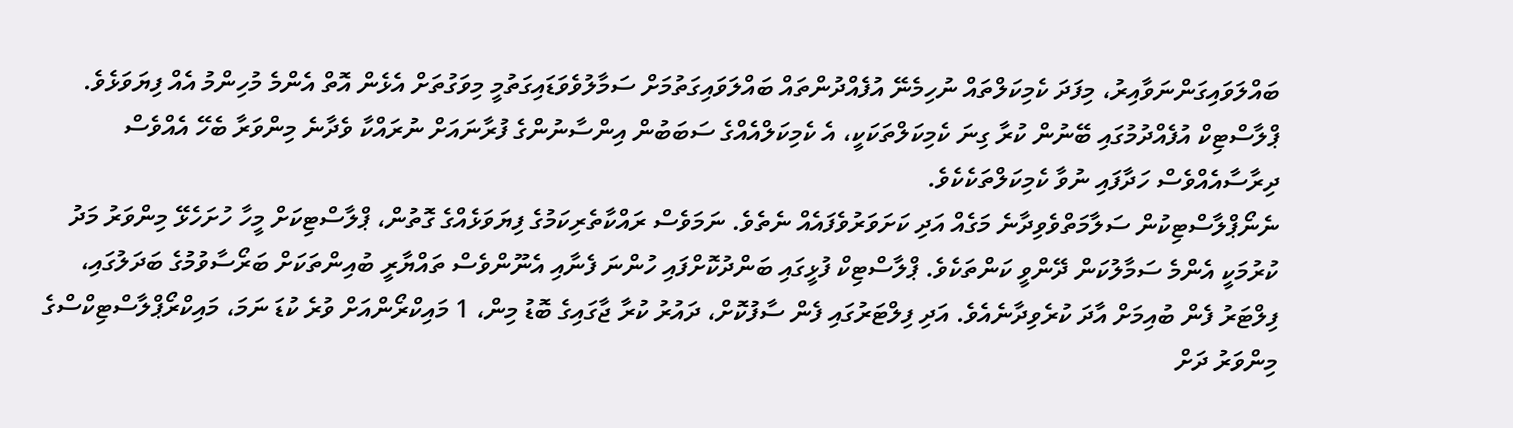ބައްލަވައިގަންނަވާއިރު، މިފަދަ ކެމިކަލްތައް ނުހިމެނޭ އުފެއްދުންތައް ބައްލަވައިގަތުމަށް ސަމާލުވެވަޑައިގަތުމީ މިވަގުތަށް އެޅެން އޮތް އެންމެ މުހިންމު އެއް ފިޔަވަޅެވެ.
ޕްލާސްޓިކް އުފެއްދުމުގައި ބޭނުން ކުރާ ގިނަ ކެމިކަލްތަކަކީ، އެ ކެމިކަލްއެއްގެ ސަބަބުން އިންސާނުންގެ ފުރާނައަށް ނުރައްކާ ވެދާނެ މިންވަރާ ބެހޭ އެއްވެސް ދިރާސާއެއްވެސް ހަދާފައި ނުވާ ކެމިކަލްތަކެކެވެ.
ނެނޯޕްލާސްޓިކުން ސަލާމަތްވެވިދާނެ މަގެއް އަދި ކަށަވަރުވެފައެއް ނެތެވެ. ނަމަވެސް ރައްކާތެރިކަމުގެ ފިޔަވަޅެއްގެ ގޮތުން، ޕްލާސްޓިކަށް މީހާ ހުށަހެޅޭ މިންވަރު މަދު ކުރުމަކީ އެންމެ ސަމާލުކަން ދޭންވީ ކަންތަކެވެ. ޕްލާސްޓިކް ފުޅީގައި ބަންދުކޮށްފައި ހުންނަ ފެނާއި އެނޫންވެސް ތައްޔާރީ ބުއިންތަކަށް ބަރޯސާވުމުގެ ބަދަލުގައި، ފިލްޓަރު ފެން ބުއިމަށް އާދަ ކުރެވިދާނެއެވެ. އަދި ފިލްޓަރުގައި ފެން ސާފުކޮށް، ދައުރު ކުރާ ޖާގައިގެ ބޮޑު މިން، 1 މައިކްރޯންއަށް ވުރެ ކުޑަ ނަމަ، މައިކްރޯޕްލާސްޓިކްސްގެ މިންވަރު ދަށް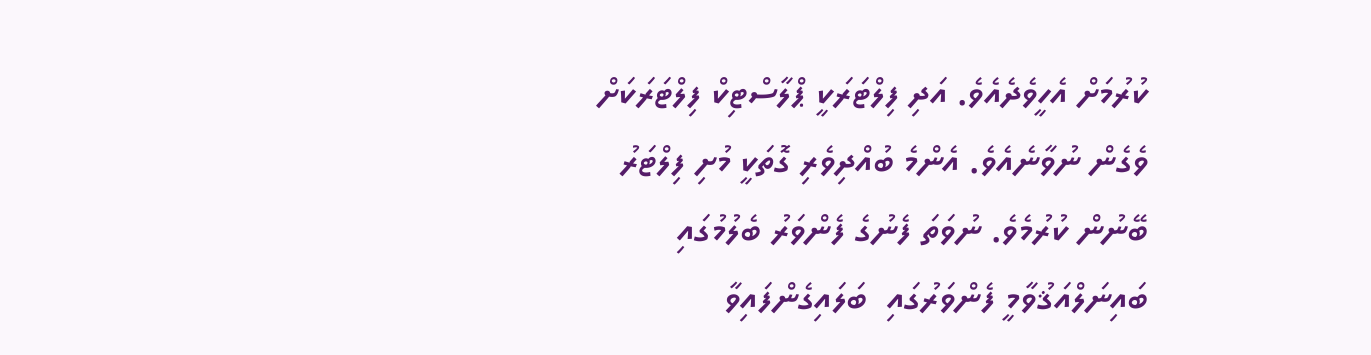ކުރުމަށް އެހީވެދެއެވެ. އަދި ފިލްޓަރަކީ ޕްލާސްޓިކް ފިލްޓަރަކަށް ވެގެން ނުވާނެއެވެ. އެންމެ ބުއްދިވެރި ގޮތަކީ މުށި ފިލްޓަރު ބޭނުން ކުރުމެވެ. ނުވަތަ ފެނުގެ ފެންވަރު ބެލުމުގައި ބައިނަލްއަޤުވާމީ ފެންވަރުގައި  ބަލައިގެންފައިވާ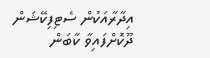އިދާރާއަކުން ސެޓިފިކޭޝަން ދޫކޮށްފައިވާ ކާބަން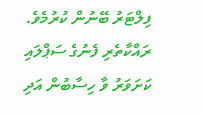ފިލްޓަރު ބޭނުން ކުރުމެވެ.
ރައްކާތެރި ފެނުގެ ސަޕްލައި ކަށަވަރު ވާ ހިސާބުން އަދި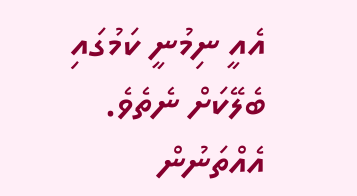އެއީ ނިމުނީ ކަމުގައި ބެލޭކަށް ނެތެވެ. އެއްތަނުން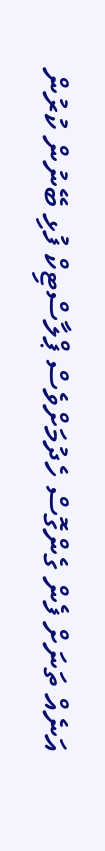އަނެއް ތަނަށް ފެން ގެންގޮސް ހެދުމަށްވެސް ޕްލާސްޓިކް ފުޅި ބޭނުން ކުރުން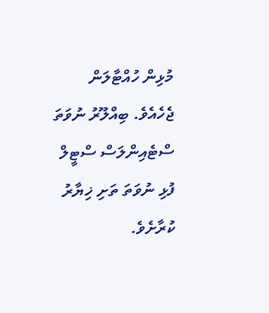މުޅިން ހުއްޓާލަން ޖެހެއެވެ. ބިއްލޫރު ނުވަތަ ސްޓެއިންލަސް ސްޓީލް ފުޅި ނުވަތަ ތަށި ޚިޔާރު ކުރާށެވެ.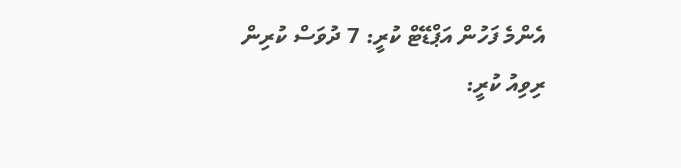އެންމެ ފަހުން އަޕްޑޭޓް ކުރީ: 7 ދުވަސް ކުރިން
ރިވިއު ކުރީ: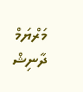މަރްޔަމް ދާނިޝް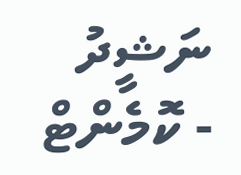ނަޝީދު
- ކޮމެންޓް